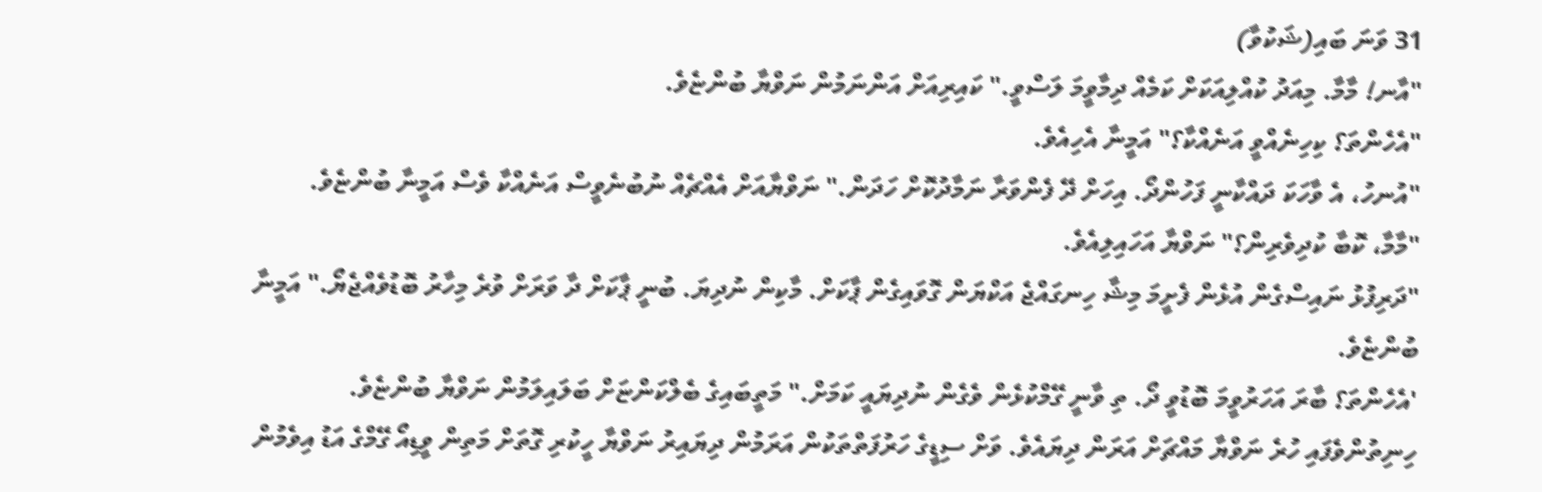31 ވަނަ ބައި(ޝަކުވާ)
"އާނ! މާމާ. މިއަދު ކުއްލިއަކަށް ކަމެއް ދިމާވީމަ ލަސްވީ." ކައިރިއަށް އަންނަމުން ނަވްޔާ ބުންޏެވެ.
"އެހެންތަ؟ ކިހިނެއްވީ އަނެއްކާ؟" އަމީނާ އެހިއެވެ.
"އުނހު، އެ ވާހަކަ ދައްކާނީ ފަހުންދޯ. އިހަށް ދޭ ފެންވަރާ ނަމާދުކޮށް ހަދަން." ނަވްޔާއަށް އެއްޗެއް ނުބުނެވީސް އަނެއްކާ ވެސް އަމީނާ ބުންޏެވެ.
"މާމާ، ކޮބާ ކުދިވެރިން؟" ނަވްޔާ އަހައިލިއެވެ.
"ދަރިފުޅު ނައިސްގެން އުޅެން ފެށީމަ މިޝާ ހިނގައްޖެ އަކްޔަން ގޮވައިގެން ޕާކަށް. މާކިން ނުދިޔަ. ބުނީ ޕާކަށް ދާ ވަރަށް ވުރެ މިހާރު ބޮޑުވެއްޖެޔޯ." އަމީނާ ބުންޏެވެ.
'އެހެންތަ؟ ބާރަ އަހަރުވީމަ ބޮޑުވީ ދޯ. ތި ވާނީ ގޭމްކުޅެން ވެގެން ނުދިޔައީ ކަމަށް." މަތީބައިގެ ބެލްކަންޏަށް ބަލައިލަމުން ނަވްޔާ ބުންޏެވެ.
ހިނިތުންވެފައި ހުރެ ނަވްޔާ މައްޗަށް އަރަން ދިޔައެވެ. ވަށް ސިޑީގެ ހަރުފަތްތަކުން އަރަމުން ދިޔައިރު ނަވްޔާ ހީކުރި ގޮތަށް މަތިން ވީޑިއޯ ގޭމްގެ އަޑު އިވެމުން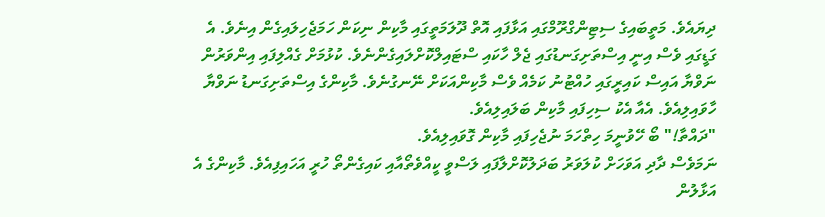ދިޔައެވެ. މަތީބައިގެ ސިޓިންގްރޫމްގައި އަޅާފައި އޮތް ދޫލަމަތީގައި މާކިން ނިކަން ހަމަޖެހިލައިގެން އިނެވެ. އެ ގަޑީގައި ވެސް އިނީ އިސްތަށިގަނޑުގައި ޖެލް ހާކައި ސްޓައިލްކޮށްލައިގެންނެވެ. ކުޅުމަށް ގެއްލިފައި އިންވަރުން ނަވްޔާ އައިސް ކައިރީގައި ހުއްޓުނު ކަމެއް ވެސް މާކިންއަކަށް ނޭނގުނެވެ. މާކިންގެ އިސްތަށިގަނޑު ނަވްޔާ ހާވައިލިއެވެ. އެއާ އެކު ސިހިފައި މާކިން ބަލައިލިއެވެ.
"ދައްތާ!" ބޯ ހޭވުނީމަ ހިތްހަމަ ނުޖެހިފައި މާކިން ގޮވައިލިއެވެ.
ނަމަވެސް ދާދި އަވަހަށް ކުލަވަރު ބަދަލުކޮށްލާފައި ލަސްވީ ކީއްވެތޯއާއި ކައިގެންތޯ ހުރީ އަހައިފިއެވެ. މާކިންގެ އެ އަޅާލުން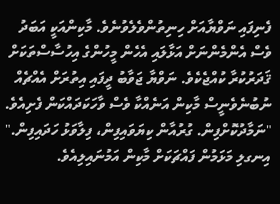ފެނިފައި ނަވްޔާއަށް ހިނިތުންވެލެވުނެވެ. މާކިންއަކީ އަބަދު ވެސް އެންމެންނަށް އަޅާލައި އެހެން މީހުންގެ އިހުސާސްތަކަށް ޤަދަރުކުރާ ކުއްޖެކެވެ. ނަވްޔާ ޖަވާބު ދީފައި އިތުރަށް އެއްޗެއް ނުބުނެވެނީސް މާކިން އަނެއްކާ ވެސް ވާހަކަދައްކަން ފެށިއެވެ.
"ނަމާދުކޮށްފިން. ގުރުއާން ކިޔަވައިފިން، ފިލާވަޅު ހަދައިފިން." އިނގލި މަޅަމުން ފައްޗަކަށް މާކިން އަމުނައިލިއެވެ.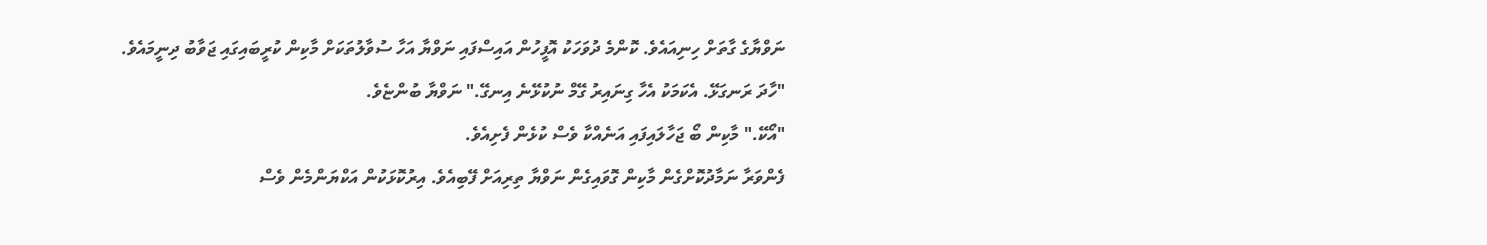ނަވްޔާގެ ގާތަށް ހިނިއައެވެ. ކޮންމެ ދުވަހަކު އޮފީހުން އައިސްފައި ނަވްޔާ އަހާ ސުވާލުތަކަށް މާކިން ކުރީބައިގައި ޖަވާބު ދިނީމައެވެ.
"ހާދަ ރަނގަޅޭ. އެކަމަކު އެހާ ގިނައިރު ގޭމް ނުކުޅޭނެ އިނގޭ." ނަވްޔާ ބުންޏެވެ.
"އޯކޭ." މާކިން ބޯ ޖަހާލައިފައި އަނެއްކާ ވެސް ކުޅެން ފެށިއެވެ.
ފެންވަރާ ނަމާދުކޮށްގެން މާކިން ގޮވައިގެން ނަވްޔާ ތިރިއަށް ފޭބިއެވެ. އިރުކޮޅަކުން އަކްޔަންމެން ވެސް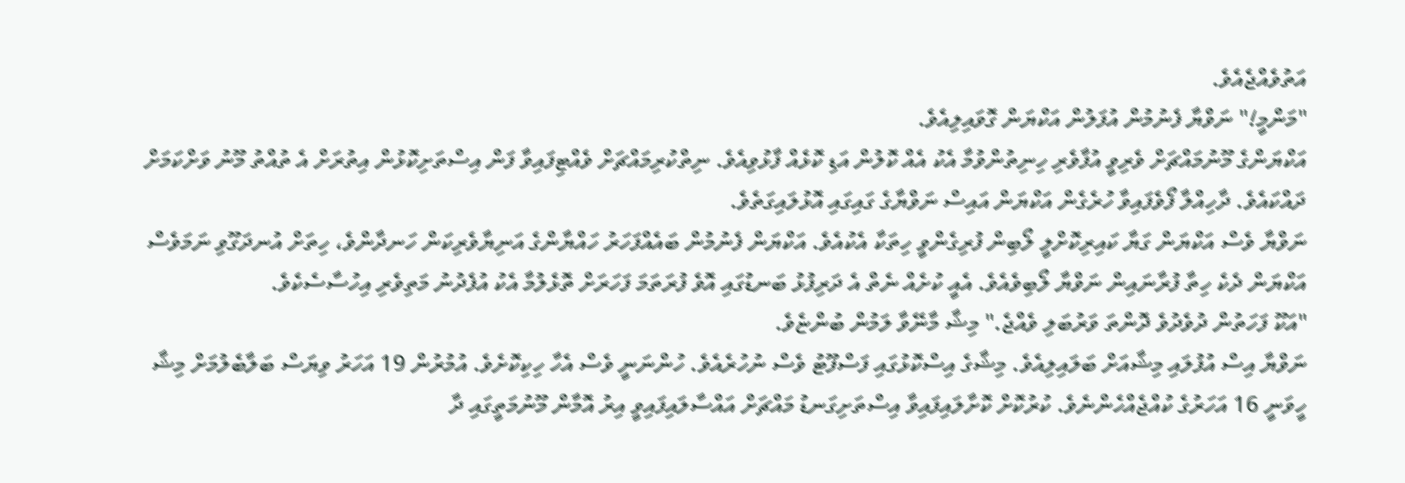އަތުވެއްޖެއެވެ.
"މަންމީ!" ނަވްޔާ ފެނުމުން އުފަލުން އަކްޔަން ގޮވައިލިއެވެ.
އަކްޔަންގެ މޫނުމައްޗަށް ވެރިވީ އުފާވެރި ހިނިތުންވުމާ އެކު އެއް ކޮލުން އަޑި ކޮޅެއް ފާޅުވިއެވެ. ނިތްކުރިމައްޗަށް ވެއްޓިފައިވާ ފަން އިސްތަށިކޮޅުން އިތުރަށް އެ ތުއްތު މޫނު ވަށްކަމަށް ދައްކައެވެ. ދާހިއްލާ ފޯވެފައިވާ ހުރެގެން އަކްޔަން އައިސް ނަވްޔާގެ ގައިގައި އޮޅުލައިގަތެވެ.
ނަވްޔާ ވެސް އަކްޔަން ގަޔާ ކައިރިކޮށްލީ ލޯބިން ފުރިގެންވީ ހިތަކާ އެކުއެވެ. އަކްޔަން ފެނުމުން ބައެއްފަހަރު ހައްޔާންގެ އަނިޔާވެރިކަން ހަނދާންވެ، ހިތަށް އުނދަގޫވި ނަމަވެސް އަކްޔަން ދެކެ ހިތާ ފުރާނައިން ނަވްޔާ ލޯބިވެއެވެ. އެއީ ކުށެއް ނެތް އެ ދަރިފުޅު ބަނޑުގައި އޮވެ ފުރަތަމަ ފަހަރަށް ތޮޅެލުމާ އެކު އުފެދުނު މަތިވެރި އިހުސާސެކެވެ.
"އަކޫ ފަހަތުން ދުވެދުވެ ދޮންތަ ވަރުބަލި ވެއްޖެ." މިޝާ މާނޭވާ ލަމުން ބުންޏެވެ.
ނަވްޔާ އިސް އުފުލައި މިޝާއަށް ބަލައިލިއެވެ. މިޝާގެ އިސްކޮޅުގައި ފަސްފޫޓު ވެސް ނުހުރެއެވެ. ހުންނަނީ ވެސް އެހާ ހިކިކޮށެވެ. އުމުރުން 19 އަހަރު ވިޔަސް ބަލާބެލުމަށް މިޝާ ހީވަނީ 16 އަހަރުގެ ކުއްޖެއްހެންނެވެ. ކުރުކޮށް ކޮށާލައިފައިވާ އިސްތަށިގަނޑު މައްޗަށް އައްސާލައިފައިވީ އިރު އޮމާން މޫނުމަތީގައި ދާ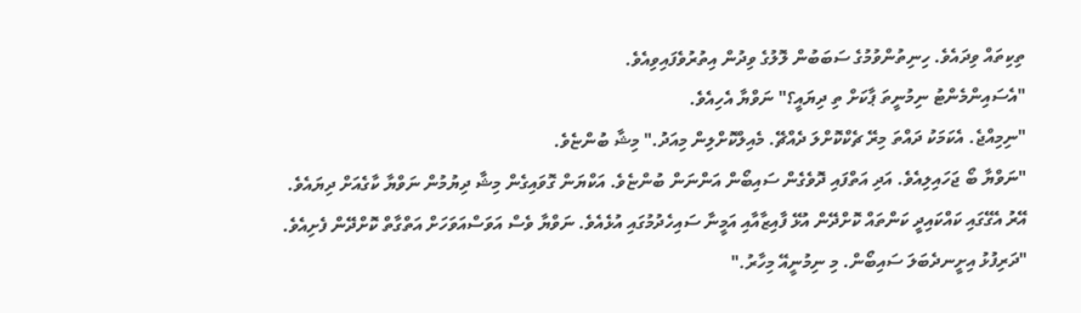ތިކިތައް ވިދައެވެ. ހިނިތުންވުމުގެ ސަބަބުން ލޮލުގެ ވިދުން އިތުރުވެފައިވިއެވެ.
"އެސައިންމެންޓު ނިމުނީތަ ޕާކަށް ތި ދިޔައީ؟" ނަވްޔާ އެހިއެވެ.
"ނިމިއްޖެ. އެކަމަކު ދައްތަ މިރޭ ޗެކްކޮށްލަ ދެއްޗޭ. މެއިލްކޮށްލިން މިއަދު." މިޝާ ބުންޏެވެ.
"ނަވްޔާ ބޯ ޖަހައިލިއެވެ. އަދި އަތްފައި ދޮވެގެން ސައިބޯން އަންނަން ބުންޏެވެ. އަކްޔަން ގޮވައިގެން މިޝާ ދިޔުމުން ނަވްޔާ ކާގެއަށް ދިޔައެވެ. އޭރު އެގޭގައި ކައްކައިދީ ކަންތައް ކޮށްދޭން އުޅޭ ފާއިޒާއާއި އަމީނާ ސައިހެދުމުގައި އުޅެއެވެ. ނަވްޔާ ވެސް އަވަސްއަވަހަށް އަތްގާތް ކޮށްދޭން ފެށިއެވެ.
"ދަރިފުޅު އިށީނދެބަލަ ސައިބޯން. މި ނިމުނީއޭ މިހާރު."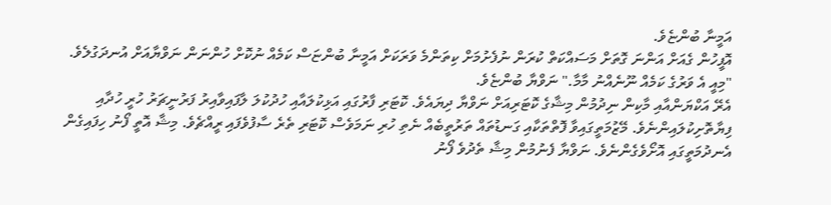އަމީނާ ބުންޏެވެ.
އޮފީހުން ގެއަށް އަންނަ ގޮތަށް މަސައްކަތް ކުރަން ނުފެށުމަށް ކިތަންމެ ވަރަކަށް އަމީނާ ބުންޏަސް ކަމެއް ނުކޮށް ހުންނަން ނަވްޔާއަށް އުނދަގުލެވެ.
"މިއީ އެ ވަރުގެ ކަމެއް ނޫނެއްނު މާމާ." ނަވްޔާ ބުންޏެވެ.
އެރޭ އަކްޔަންއާއި މާކިން ނިދުމުން މިޝާގެ ކޮޓަރިއަށް ނަވްޔާ ދިޔައެވެ. ކޮޓަރި ފާރުގައި އަޅިކުލައާއި ހުދުކުލަ ލާފައިވާއިރު ފަރުނީޗަރު ހުރީ ހުދާއި ފިޔާތޮށިކުލައިންނެވެ. މޭޒުމަތީގައިވާ ފޮތްތަކާއި ގަނޑުތައް ތަރުތީބެއް ނެތި ހުރި ނަމަވެސް ކޮޓަރި ތެރެ ސާފުވެފައި ރީއްޗެވެ. މިޝާ އޮތީ ފޯނު ހިފައިގެން އެނދުމަތީގައި އޮށޯވެގެންނެވެ. ނަވްޔާ ފެނުމުން މިޝާ ތެދުވެ ފޯނު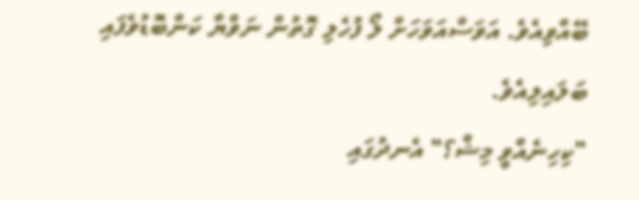ބޭއްވިއެވެ. އަވަސްއަވަހަށް ލޯ ފުހެލި ގޮތުން ނަވްޔާ ކަންބޮޑުވެފައި ބަލައިލިއެވެ.
"ކިހިނެއްވީ މިޝް؟" އެނދުގައި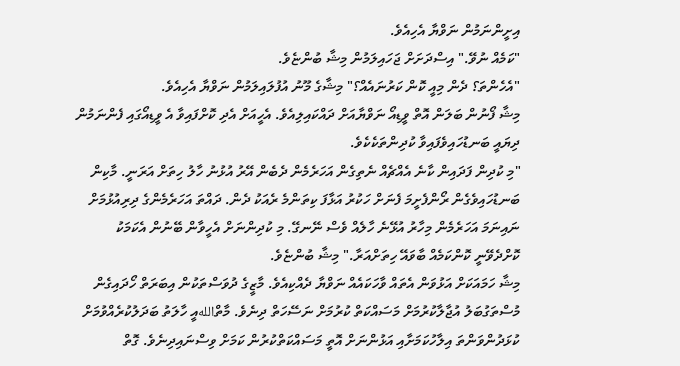އިށީންނަމުން ނަވްޔާ އެހިއެވެ.
"ކަމެއް ނުވޭ." އިސްދަށަށް ޖަހައިލަމުން މިޝާ ބުންޏެވެ.
"އެހެންތަ؟ ދެން މިއީ ކޮން ކަރުނައެއް؟" މިޝާގެ މޫނު އުފުލައިލަމުން ނަވްޔާ އެހިއެވެ.
މިޝާ ފޯނުން ބަލަން އޮތް ވީޑިއޯ ނަވްޔާއަށް ދައްކައިލިއެވެ. އެހީއަށް އެދި ކޮށްފައިވާ އެ ވީޑިއޯގައި ފެންނަމުން ދިޔައީ ބަނޑުހައިވެފައިވާ ކުދިންތަކެކެވެ.
"މި ކުދިން ފަދައިން ކާނެ އެއްޗެއް ނެތިގެން އަހަރެމެން ދެބެން އޭރު އުޅުނު ހާލު ހިތަށް އަރަނީ. މާކިން ބަނޑުހައިވެގެން ރޯންފެށީމަ ފެނަށް ހަކުރު އަޅާފަ ކިތަންމެ ރެއަކު ދެން. ދައްތަ އަހަރެމެންގެ ދިރިއުޅުމަށް ނައިނަމަ އަހަރެމެން މިހާރު އުޅޭނެ ހާލެއް ވެސް ނޭނގޭ. މި ކުދިންނަށް އެހީވާން ބޭނުން އެކަމަކު ކޮށްދެވޭނީ ކޮންކަމެއް ބާވައޭ ހިތަށްއަރާ." މިޝާ ބުންޏެވެ.
މިޝާ ހަމައަކަށް އަޅުވަން އެތައް ވާހަކައެއް ނަވްޔާ ދެއްކިއެވެ. މާޒީގެ ދުވަސްތަކުން އިބަރަތް ހޯދައިގެން މުސްތަގުބަލު އުޖާލާކުރުމަށް މަސައްކަތް ކުރުމަށް ނަސޭހަތް ދިނެވެ. މާތްاللهއީ ހާލަތު ބަދަލުކުރެއްވުމަށް ކުޅަދުންވަންތަ އިލާހުކަމަށާއި އަޅުންނަށް އޮތީ މަސައްކަތްކުރުން ކަމަށް ވިސްނައިދިނެވެ. ގޮތް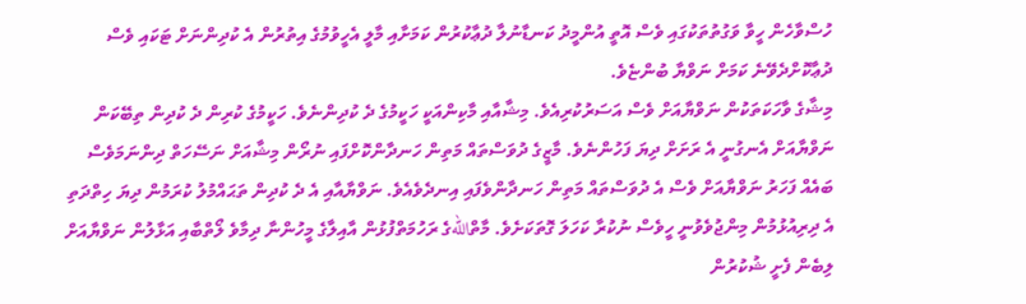ހުސްވާހެން ހީވާ ވަގުތުތަކުގައި ވެސް އޮތީ އުންމީދު ކަނޑާނުލާ ދުޢާކުރުން ކަމަށާއި މާލީ އެހީވުމުގެ އިތުރުން އެ ކުދިންނަށް ޓަކައި ވެސް ދުޢާކޮށްދެވޭނެ ކަމަށް ނަވްޔާ ބުންޏެވެ.
މިޝާގެ ވާހަކަތަކުން ނަވްޔާއަށް ވެސް އަސަރުކުރިއެވެ. މިޝާއާއި މާކިންއަކީ ހަކީމުގެ ދެ ކުދިންނެވެ. ހަކީމުގެ ކުރިން ދެ ކުދިން ތިބޭކަން ނަވްޔާއަށް އެނގުނީ އެ ރަށަށް ދިޔަ ފަހުންނެވެ. މާޒީގެ ދުވަސްތައް މަތިން ހަނދާންކޮށްފައި ނުރޯން މިޝާއަށް ނަސޭހަތް ދިންނަމަވެސް ބައެއް ފަހަރު ނަވްޔާއަށް ވެސް އެ ދުވަސްތައް މަތިން ހަނދާންވެފައި އިނދެވެއެވެ. ނަވްޔާއާއި އެ ދެ ކުދިން ތަޙައްމުލު ކުރަމުން ދިޔަ ހިތްދަތި އެ ދިރިއުޅުމުން މިންޖުވެވުނީ ހީވެސް ނުކުރާ ކަހަލަ ގޮތަކަށެވެ. މާތްاللهގެ ރަހުމަތްފުޅުން އާއިލާގެ މީހުންނާ ދިމާވެ ލޯތްބާއި އަޅާލުން ނަވްޔާއަށް ލިބެން ފެށީ ޝުކުރުން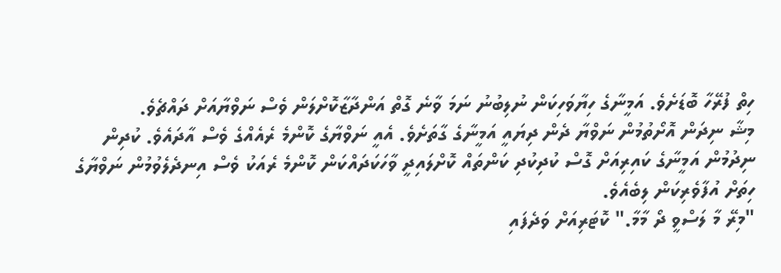ހިތް ފުރޭހާ ބޮޑަށެވެ. އަމީނާގެ ހިޔާވަހިކަން ނުލިބުނު ނަމަ ވާނެ ގޮތް އަންދާޒާކޮށްލަން ވެސް ނަވްޔާއަށް ދައްޗެވެ.
މިޝާ ނިދަން އޮށޯތުމުން ނަވްޔާ ދެން ދިޔައީ އަމީނާގެ ގާތަށެވެ. އެއީ ނަވްޔާގެ ކޮންމެ ރެއެއްގެ ވެސް އާދައެވެ. ކުދިން ނިދުމުން އަމީނާގެ ކައިރިއަށް ގޮސް ކުދިކުދި ކަންތައް ކޮށްލައިދީ ވާހަކަދައްކަން ކޮންމެ ރެއަކު ވެސް އިނދެލެވުމުން ނަވްޔާގެ ހިތަށް އުފާވެރިކަން ލިބެއެވެ.
"މިރޭ މާ ލަސްވީ ދޯ މާމާ." ކޮޓަރިއަށް ވަދެފައި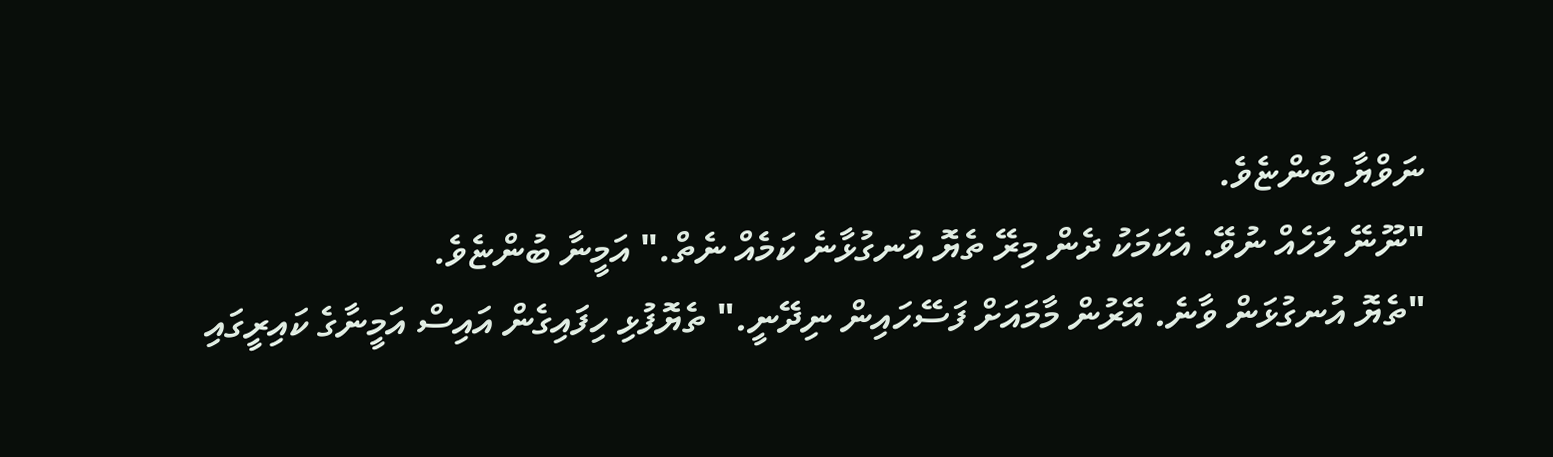ނަވްޔާ ބުންޏެވެ.
"ނޫނޭ ލަހެއް ނުވޭ. އެކަމަކު ދެން މިރޭ ތެޔޮ އުނގުޅާނެ ކަމެއް ނެތް." އަމީނާ ބުންޏެވެ.
"ތެޔޮ އުނގުޅަން ވާނެ. އޭރުން މާމައަށް ފަސޭހައިން ނިދޭނީ." ތެޔޮފުޅި ހިފައިގެން އައިސް އަމީނާގެ ކައިރީގައި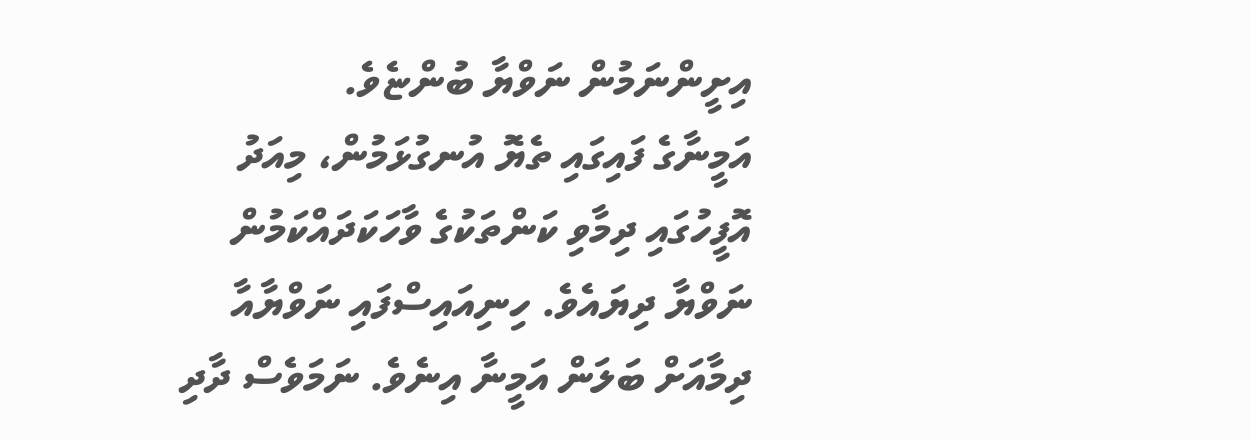އިށީންނަމުން ނަވްޔާ ބުންޏެވެ.
އަމީނާގެ ފައިގައި ތެޔޮ އުނގުޅަމުން، މިއަދު އޮފީހުގައި ދިމާވި ކަންތަކުގެ ވާހަކަދައްކަމުން ނަވްޔާ ދިޔައެވެ. ހިނިއައިސްފައި ނަވްޔާއާ ދިމާއަށް ބަލަން އަމީނާ އިނެވެ. ނަމަވެސް ދާދި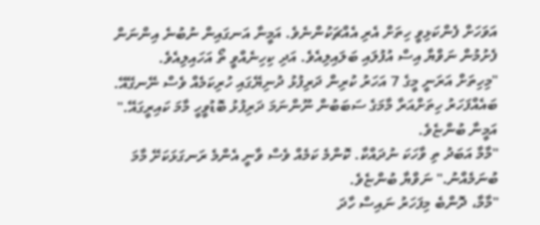އަވަހަށް ފެންކަޅިވީ ހިތަށް އެރި އެއްޗަކުންނެވެ. އަމީނާ އަނގައިން ނުބުނެ އިންނަން ފެށުމުން ނަވްޔާ އިސް އުފުލައި ބަލައިލިއެވެ. އަދި ކިހިނެއްވީ ތޯ އަހައިލިއެވެ.
"މިހިތަށް އަރަނީ މީގެ 7 އަހަރު ކުރިން ދަރިފުޅު ދުނިޔޭގައި ހުރިކަމެއް ވެސް ނޭނގޭއޭ. ބައެއްފަހަރު ހިތަށްއަރާ މާމަގެ ސަބަބުން ނޫންނަމަ ދަރިފުޅު ބޮޑުވީހީ މާމަ ކައިރީގައޭ." އަމީނާ ބުންޏެވެ.
"މާމާ އަބަދު ތި ވާހަކަ ނުދައްކާ. ކޮންމެ ކަމެއް ވެސް ވާނީ އެންމެ ރަނގަޅަކަށޭ މާމަ ބުނަމެއްނު." ނަވްޔާ ބުންޏެވެ.
"މާމާ، ދޮންބެ މިފަހަރު ނައިސް ހާދަ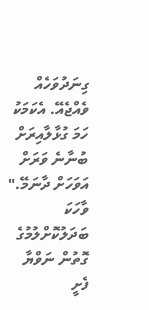ގިނަދުވަހެއް ވެއްޖެއޭ. އެކަމަކު ހަމަ ގުޅާލާއިރަށް ބުނާނެ ވަރަށް އަވަހަށް ދާނަމޭ."
ވާހަކަ ބަދަލުކޮށްލުމުގެ ގޮތުން ނަވްޔާ ފެށީ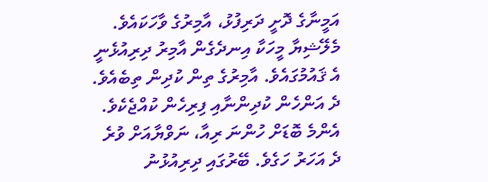އަމީނާގެ ދޮށީ ދަރިފުޅު، އާމިރުގެ ވާހަކައެވެ. މެލޭޝިޔާ މީހަކާ އިނދެގެން އާމިރު ދިރިއުޅެނީ އެ ޤައުމުގައެވެ. އާމިރުގެ ތިން ކުދިން ތިބެއެވެ. ދެ އަންހެން ކުދިންނާއި ފިރިހެން ކުއްޖެކެވެ. އެންމެ ބޮޑަށް ހުންނަ ރިއާ، ނަވްޔާއަށް ވުރެ ދެ އަހަރު ހަގެވެ. ބޭރުގައި ދިރިއުޅުނު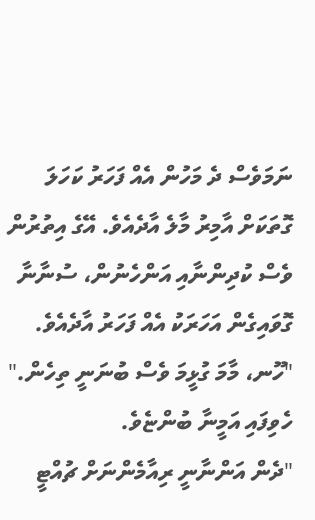ނަމަވެސް ދެ މަހުން އެއް ފަހަރު ކަހަލަ ގޮތަކަށް އާމިރު މާލެ އާދެއެވެ. އޭގެ އިތުރުން ވެސް ކުދިންނާއި އަންހެނުން، ސުނާނާ ގޮވައިގެން އަހަރަކު އެއް ފަހަރު އާދެއެވެ.
"ހޫނ، މާމަ ގުޅީމަ ވެސް ބުނަނީ ތިހެން." ހެވިފައި އަމީނާ ބުންޏެވެ.
"ދެން އަންނާނީ ރިއާމެންނަށް ޗުއްޓީ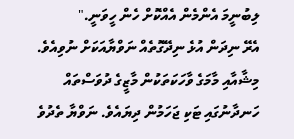ލިބުނީމަ އެންމެން އެއްކޮށް ހެން ހީވަނީ."
އެރޭ ނިދަން އުޅެ ނިދޭގޮތެއް ނަވްޔާއަކަށް ނުވިއެވެ. މިޝާއާއި މާމަގެ ވާހަކަތަކުން މާޒީގެ ދުވަސްތައް ހަނދާނުގައި ޓަކި ޖަހަމުން ދިޔައެވެ. ނަވްޔާ ތެދުވެ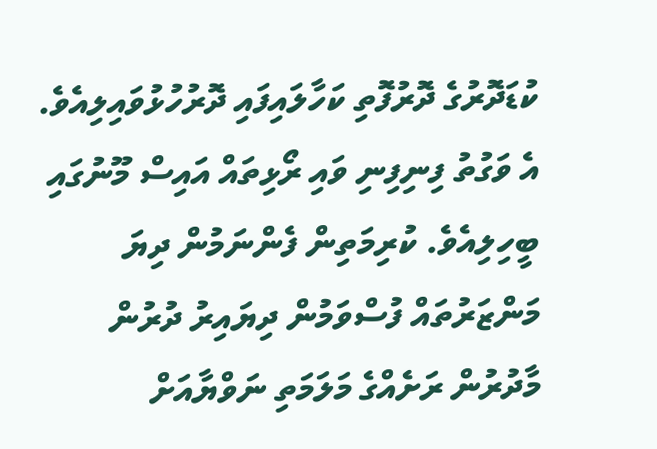ކުޑަދޮރުގެ ދޮރުފޮތި ކަހާލައިފައި ދޮރުހުޅުވައިލިއެވެ. އެ ވަގުތު ފިނިފިނި ވައި ރޯޅިތައް އައިސް މޫނުގައި ބީހިލިއެވެ. ކުރިމަތިން ފެންނަމުން ދިޔަ މަންޒަރުތައް ފުސްވަމުން ދިޔައިރު ދުރުން މާދުރުން ރަށެއްގެ މަލަމަތި ނަވްޔާއަށް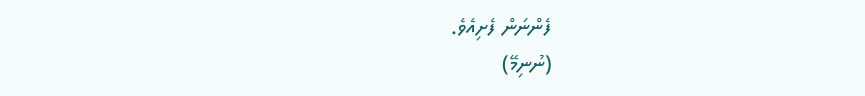ފެންނަން ފެށިއެވެ.
(ނުނިމޭ)